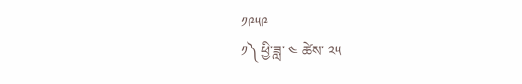༡༩༥༩
༡༽ ཕྱི་ཟླ་ ༤ ཚེས་ ༢༥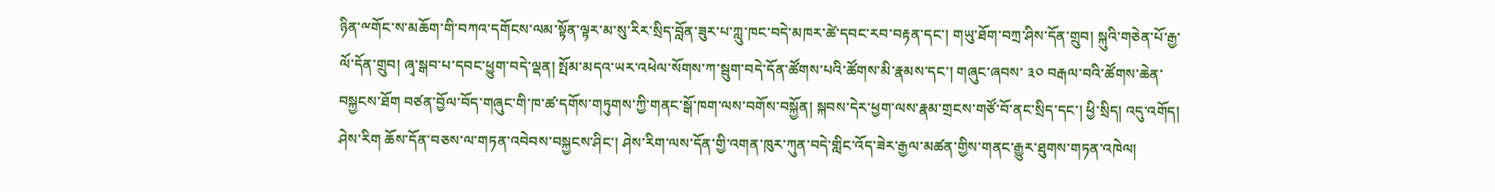ཉིན་ྋགོང་ས་མཆོག་གི་བཀའ་དགོངས་ལམ་སྟོན་ལྟར་མ་སུ་རིར་སྲིད་བློན་ཟུར་པ་ཀླུ་ཁང་བདེ་མཁར་ཚེ་དབང་རབ་བརྟན་དང་། གཡུ་ཐོག་བཀྲ་ཤིས་དོན་གྲུབ། སྐུའི་གཅེན་པོ་རྒྱ་ལོ་དོན་གྲུབ། ཞྭ་སྒབ་པ་དབང་ཕྱུག་བདེ་ལྡན། སྤོམ་མདའ་ཡར་འཕེལ་སོགས་ཀ་སྦུག་བདེ་དོན་ཚོགས་པའི་ཚོགས་མི་རྣམས་དང་། གཞུང་ཞབས་ ༣༠ བརྒལ་བའི་ཚོགས་ཆེན་བསྐྱངས་ཐོག བཙན་བྱོལ་བོད་གཞུང་གི་ཁ་ཚ་དགོས་གཏུགས་ཀྱི་གནང་སྒོ་ཁག་ལས་བགོས་བསྐྱོན། སྐབས་དེར་ཕྱག་ལས་རྣམ་གྲངས་གཙོ་བོ་ནང་སྲིད་དང་། ཕྱི་སྲིད། འདུ་འགོད། ཤེས་རིག ཆོས་དོན་བཅས་ལ་གཏན་འབེབས་བསྐྱངས་ཤིང་། ཤེས་རིག་ལས་དོན་གྱི་འགན་ཁུར་ཀུན་བདེ་གླིང་འོད་ཟེར་རྒྱལ་མཚན་གྱིས་གནང་རྒྱུར་ཐུགས་གཏན་འཁེལ།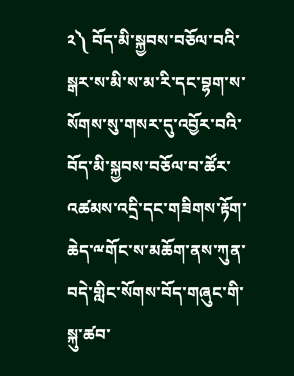༢༽ བོད་མི་སྐྱབས་བཅོལ་བའི་སྒར་ས་མི་ས་མ་རི་དང་བྷག་ས་སོགས་སུ་གསར་དུ་འབྱོར་བའི་བོད་མི་སྐྱབས་བཅོལ་བ་ཚོར་འཚམས་འདྲི་དང་གཟིགས་རྟོག་ཆེད་ྋགོང་ས་མཆོག་ནས་ཀུན་བདེ་གླིང་སོགས་བོད་གཞུང་གི་སྐུ་ཚབ་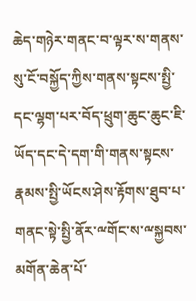ཆེད་གཉེར་གནང་བ་ལྟར་ས་གནས་སུ་ངོ་བསྐྱོད་ཀྱིས་གནས་སྟངས་སྤྱི་དང་ལྷག་པར་བོད་ཕྲུག་ཆུང་ཆུང་ཇི་ཡོད་དང་དེ་དག་གི་གནས་སྟངས་རྣམས་སྤྱི་ཡོངས་ཤེས་རྟོགས་ཐུབ་པ་གནང་སྟེ་སྤྱི་ནོར་ྋགོང་ས་ྋསྐྱབས་མགོན་ཆེན་པོ་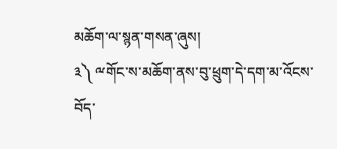མཆོག་ལ་སྙན་གསན་ཞུས།
༣༽ ྋགོང་ས་མཆོག་ནས་བུ་ཕྲུག་དེ་དག་མ་འོངས་བོད་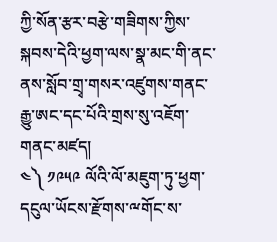ཀྱི་སོན་རྩར་བརྩེ་གཟིགས་ཀྱིས་སྐབས་དེའི་ཕྱག་ལས་སྣ་མང་གི་ནང་ནས་སློབ་གྲྭ་གསར་འཛུགས་གནང་རྒྱུ་ཨང་དང་པོའི་གྲས་སུ་འཇོག་གནང་མཛད།
༤༽ ༡༩༥༩ ལོའི་ལོ་མཇུག་ཏུ་ཕྱག་དངུལ་ཡོངས་རྫོགས་ྋགོང་ས་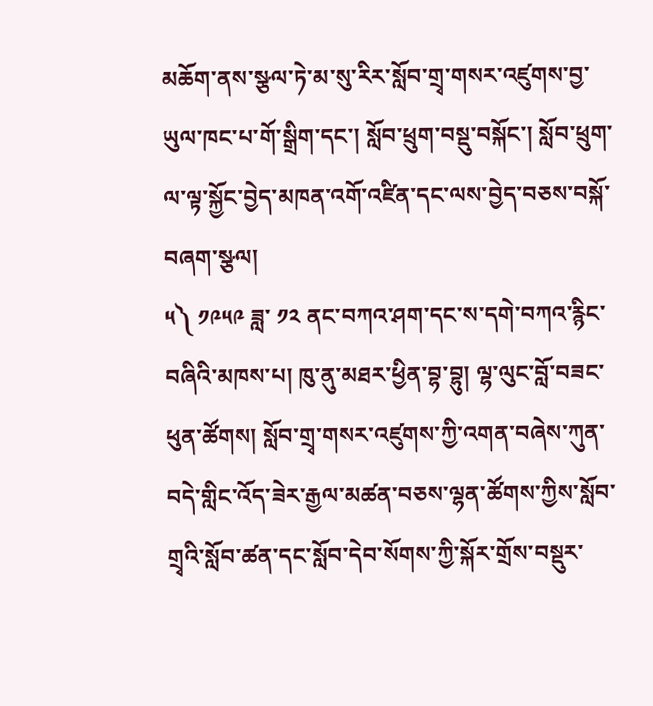མཆོག་ནས་སྩལ་ཏེ་མ་སུ་རིར་སློབ་གྲྭ་གསར་འཛུགས་བྱ་ཡུལ་ཁང་པ་གོ་སྒྲིག་དང་། སློབ་ཕྲུག་བསྡུ་བསྐོང་། སློབ་ཕྲུག་ལ་ལྟ་སྐྱོང་བྱེད་མཁན་འགོ་འཛིན་དང་ལས་བྱེད་བཅས་བསྐོ་བཞག་སྩལ།
༥༽ ༡༩༥༩ ཟླ་ ༡༢ ནང་བཀའ་ཤག་དང་ས་དགེ་བཀའ་རྙིང་བཞིའི་མཁས་པ། ཁུ་ནུ་མཐར་ཕྱིན་བྷ་བྷུ། ལྷ་ལུང་བློ་བཟང་ཕུན་ཚོགས། སློབ་གྲྭ་གསར་འཛུགས་ཀྱི་འགན་བཞེས་ཀུན་བདེ་གླིང་འོད་ཟེར་རྒྱལ་མཚན་བཅས་ལྷན་ཚོགས་ཀྱིས་སློབ་གྲྭའི་སློབ་ཚན་དང་སློབ་དེབ་སོགས་ཀྱི་སྐོར་གྲོས་བསྡུར་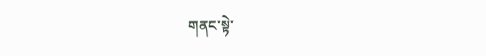གནང་སྟེ་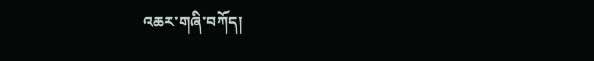འཆར་གཞི་བཀོད།